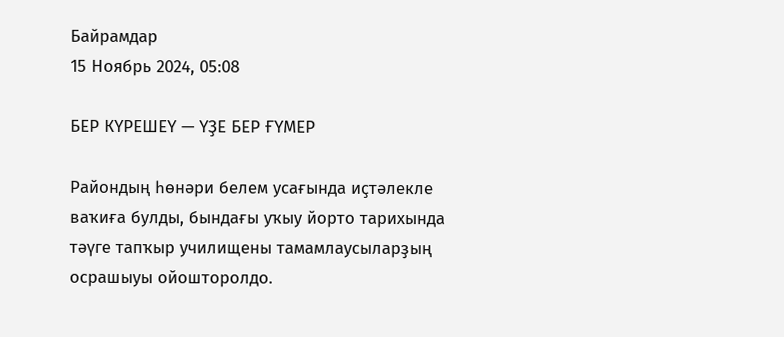Байрамдар
15 Ноябрь 2024, 05:08

БЕР КҮРЕШЕҮ — ҮҘЕ БЕР ҒҮМЕР

Райондың һөнәри белем усағында иҫтәлекле ваҡиға булды, бындағы уҡыу йорто тарихында тәүге тапҡыр училищены тамамлаусыларҙың осрашыуы ойошторолдо.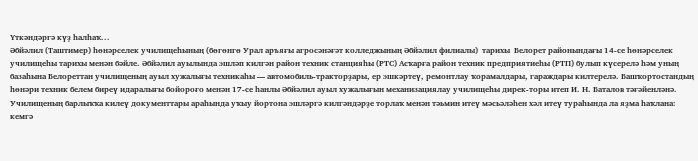Үткәндәргә күҙ һалһаҡ...
Әбйәлил (Таштимер) һөнәрселек училищеһының (бөгөнгө Урал аръяғы агросәнәғәт колледжының Әбйәлил филиалы)  тарихы  Белорет районындағы 14-се һөнәрселек училищеһы тарихы менән бәйле. Әбйәлил ауылында эшләп килгән район техник станцияһы (РТС) Асҡарға район техник предприятиеһы (РТП) булып күсерелә һәм уның базаһына Белореттан училищеның ауыл хужалығы техникаһы — автомобиль-тракторҙары, ер эшкәртеү, ремонтлау ҡорамалдары, гараждары килтерелә. Башҡортостандың һөнәри техник белем биреү идаралығы бойороғо менән 17-се һанлы Әбйәлил ауыл хужалығын механизациялау училищеһы дирек-торы итеп И. Н. Баталов тәғәйенләнә.
Училищеның барлыҡҡа килеү документтары араһында уҡыу йортона эшләргә килгәндәрҙе торлаҡ менән тәьмин итеү мәсьәләһен хәл итеү тураһында ла яҙма һаҡлана: кемгә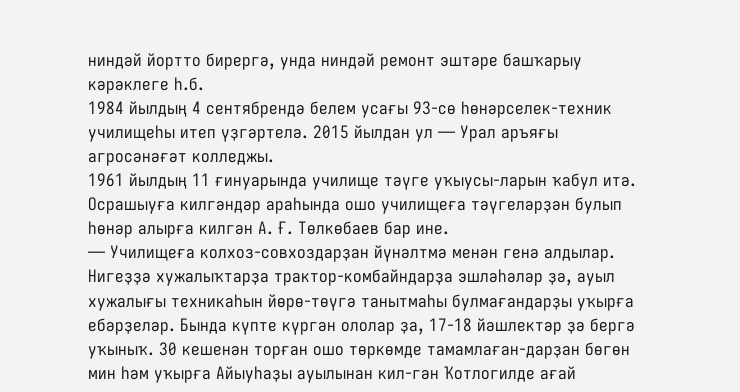ниндәй йортто бирергә, унда ниндәй ремонт эштәре башҡарыу кәрәклеге һ.б.
1984 йылдың 4 сентябрендә белем усағы 93-сө һөнәрселек-техник училищеһы итеп үҙгәртелә. 2015 йылдан ул — Урал аръяғы агросәнәғәт колледжы.
1961 йылдың 11 ғинуарында училище тәүге уҡыусы-ларын ҡабул итә.
Осрашыуға килгәндәр араһында ошо училищеға тәүгеләрҙән булып һөнәр алырға килгән А. Ғ. Төлкөбаев бар ине.
— Училищеға колхоз-совхоздарҙан йүнәлтмә менән генә алдылар. Нигеҙҙә хужалыҡтарҙа трактор-комбайндарҙа эшләһәләр ҙә, ауыл хужалығы техникаһын йөрө-төүгә танытмаһы булмағандарҙы уҡырға ебәрҙеләр. Бында күпте күргән ололар ҙа, 17-18 йәшлектәр ҙә бергә уҡыныҡ. 30 кешенән торған ошо төркөмде тамамлаған-дарҙан бөгөн мин һәм уҡырға Айыуһаҙы ауылынан кил-гән Ҡотлогилде ағай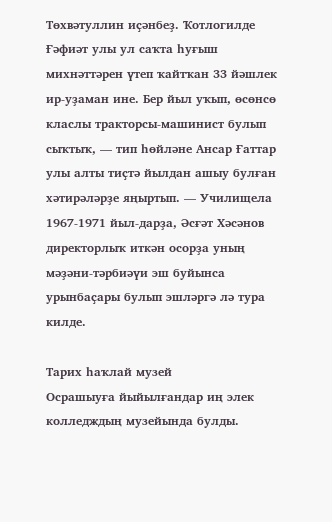Төхвәтуллин иҫәнбеҙ. Ҡотлогилде Ғәфиәт улы ул саҡта һуғыш михнәттәрен үтеп ҡайтҡан 33 йәшлек ир-уҙаман ине. Бер йыл уҡып, өсөнсө класлы тракторсы-машинист булып сыҡтыҡ, — тип һөйләне Ансар Ғаттар улы алты тиҫтә йылдан ашыу булған хәтирәләрҙе яңыртып. — Училищела 1967-1971 йыл-дарҙа, Әсғәт Хәсәнов директорлыҡ иткән осорҙа уның мәҙәни-тәрбиәүи эш буйынса урынбаҫары булып эшләргә лә тура килде.

Тарих һаҡлай музей
Осрашыуға йыйылғандар иң элек колледждың музейында булды.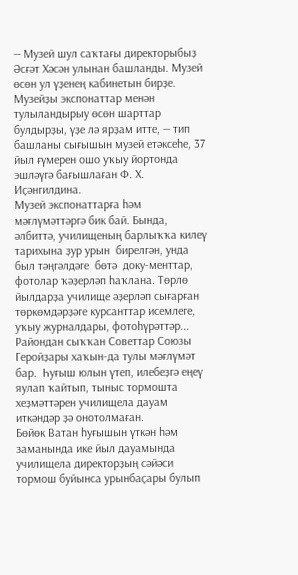— Музей шул саҡтағы директорыбыҙ Әсғәт Хәсән улынан башланды. Музей өсөн ул үҙенең кабинетын бирҙе. Музейҙы экспонаттар менән тулыландырыу өсөн шарттар булдырҙы, үҙе лә ярҙам итте, — тип башланы сығышын музей етәксеһе, 37 йыл ғүмерен ошо уҡыу йортонда эшләүгә бағышлаған Ф. Х. Иҫәнгилдина.
Музей экспонаттарға һәм мәғлүмәттәргә бик бай. Бында, әлбиттә, училищеның барлыҡҡа килеү тарихына ҙур урын  бирелгән, унда был тәңгәлдәге  бөтә  доку-менттар, фотолар ҡәҙерләп һаҡлана. Төрлө йылдарҙа училище әҙерләп сығарған төркөмдәрҙәге курсанттар исемлеге, уҡыу журналдары, фотоһүрәттәр...
Райондан сыҡҡан Советтар Союзы Геройҙары хаҡын-да тулы мәғлүмәт бар.  Һуғыш юлын үтеп, илебеҙгә еңеү яулап ҡайтып, тыныс тормошта хеҙмәттәрен училищела дауам иткәндәр ҙә онотолмаған.
Бөйөк Ватан һуғышын үткән һәм заманында ике йыл дауамында училищела директорҙың сәйәси тормош буйынса урынбаҫары булып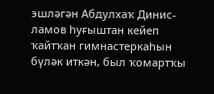эшләгән Абдулхаҡ Динис-ламов һуғыштан кейеп ҡайтҡан гимнастеркаһын бүләк иткән, был ҡомартҡы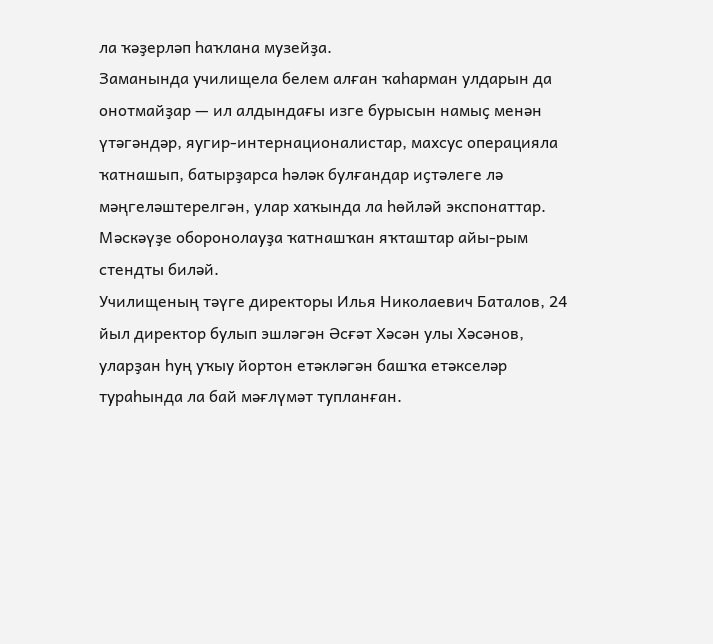ла ҡәҙерләп һаҡлана музейҙа.
Заманында училищела белем алған ҡаһарман улдарын да онотмайҙар — ил алдындағы изге бурысын намыҫ менән үтәгәндәр, яугир-интернационалистар, махсус операцияла ҡатнашып, батырҙарса һәләк булғандар иҫтәлеге лә мәңгеләштерелгән, улар хаҡында ла һөйләй экспонаттар.
Мәскәүҙе оборонолауҙа ҡатнашҡан яҡташтар айы-рым стендты биләй.
Училищеның тәүге директоры Илья Николаевич Баталов, 24 йыл директор булып эшләгән Әсғәт Хәсән улы Хәсәнов, уларҙан һуң уҡыу йортон етәкләгән башҡа етәкселәр тураһында ла бай мәғлүмәт тупланған.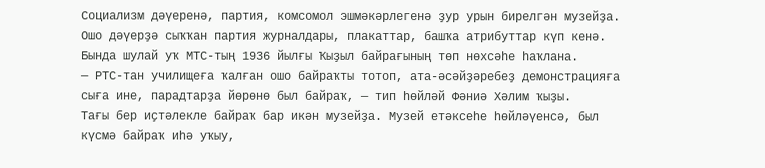Социализм дәүеренә, партия, комсомол эшмәкәрлегенә ҙур урын бирелгән музейҙа. Ошо дәүерҙә сыҡҡан партия журналдары, плакаттар, башҡа атрибуттар күп кенә.
Бында шулай уҡ МТС-тың 1936 йылғы Ҡыҙыл байрағының төп нөхсәһе һаҡлана.
— РТС-тан училищеға ҡалған ошо байраҡты тотоп, ата-әсәйҙәребеҙ демонстрацияға сыға ине, парадтарҙа йөрөнө был байраҡ, — тип һөйләй Фәниә Хәлим ҡыҙы.
Тағы бер иҫтәлекле байраҡ бар икән музейҙа. Музей етәксеһе һөйләүенсә, был күсмә байраҡ иһә уҡыу,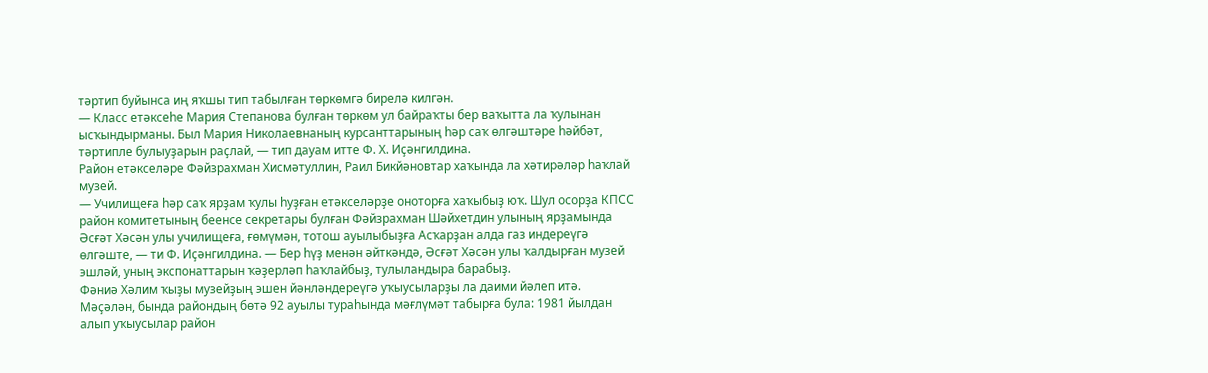тәртип буйынса иң яҡшы тип табылған төркөмгә бирелә килгән.
— Класс етәксеһе Мария Степанова булған төркөм ул байраҡты бер ваҡытта ла ҡулынан ысҡындырманы. Был Мария Николаевнаның курсанттарының һәр саҡ өлгәштәре һәйбәт, тәртипле булыуҙарын раҫлай, — тип дауам итте Ф. Х. Иҫәнгилдина.
Район етәкселәре Фәйзрахман Хисмәтуллин, Раил Бикйәновтар хаҡында ла хәтирәләр һаҡлай музей.
— Училищеға һәр саҡ ярҙам ҡулы һуҙған етәкселәрҙе оноторға хаҡыбыҙ юҡ. Шул осорҙа КПСС район комитетының беенсе секретары булған Фәйзрахман Шәйхетдин улының ярҙамында Әсғәт Хәсән улы училищеға, ғөмүмән, тотош ауылыбыҙға Асҡарҙан алда газ индереүгә өлгәште, — ти Ф. Иҫәнгилдина. — Бер һүҙ менән әйткәндә, Әсғәт Хәсән улы ҡалдырған музей эшләй, уның экспонаттарын ҡәҙерләп һаҡлайбыҙ, тулыландыра барабыҙ.
Фәниә Хәлим ҡыҙы музейҙың эшен йәнләндереүгә уҡыусыларҙы ла даими йәлеп итә. Мәҫәлән, бында райондың бөтә 92 ауылы тураһында мәғлүмәт табырға була: 1981 йылдан алып уҡыусылар район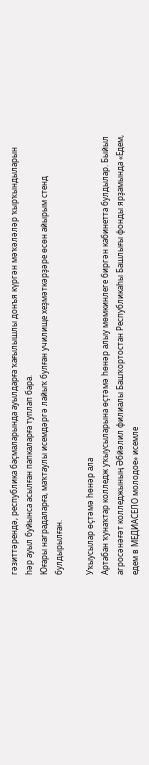гәзиттәрендә, республика баҫмаларында ауылдарға ҡағылышлы донъя күргән мәҡәләләр ҡырҡындыларын һәр ауыл буйынса асылған папкаларға туплап бара.
Юғары наградаларға, маҡтаулы исемдәргә лайыҡ булған училище хеҙмәткәрҙәре өсөн айырым стенд булдырылған.

Уҡыусылар өҫтәмә һөнәр ала
Артабан ҡунаҡтар колледж уҡыусыларына өҫтәмә һөнәр алыу мөмкинлеге биргән кабинетта булдылар. Быйыл агросәнәғәт колледжының Әбйәлил филиалы Башҡортостан Республикаһы Башлығы фонды ярҙамында «Едем, едем в МЕДИАСЕЛО молодое» исемле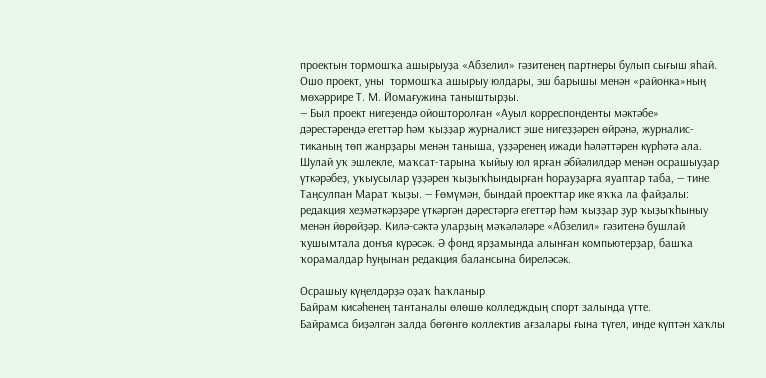проектын тормошҡа ашырыуҙа «Абзелил» гәзитенең партнеры булып сығыш яһай. Ошо проект, уны  тормошҡа ашырыу юлдары, эш барышы менән «районка»ның мөхәррире Т. М. Йомағужина таныштырҙы.
— Был проект нигеҙендә ойошторолған «Ауыл корреспонденты мәктәбе» дәрестәрендә егеттәр һәм ҡыҙҙар журналист эше нигеҙҙәрен өйрәнә, журналис-тиканың төп жанрҙары менән таныша, үҙҙәренең ижади һәләттәрен күрһәтә ала. Шулай уҡ эшлекле, маҡсат-тарына ҡыйыу юл ярған әбйәлилдәр менән осрашыуҙар үткәрәбеҙ, уҡыусылар үҙҙәрен ҡыҙыҡһындырған һорауҙарға яуаптар таба, — тине Таңсулпан Марат ҡыҙы. — Ғөмүмән, бындай проекттар ике яҡҡа ла файҙалы: редакция хеҙмәткәрҙәре үткәргән дәрестәргә егеттәр һәм ҡыҙҙар ҙур ҡыҙыҡһыныу менән йөрөйҙәр. Килә-сәктә уларҙың мәҡәләләре «Абзелил» гәзитенә бушлай ҡушымтала донъя күрәсәк. Ә фонд ярҙамында алынған компьютерҙар, башҡа ҡорамалдар һуңынан редакция балансына биреләсәк.

Осрашыу күңелдәрҙә оҙаҡ һаҡланыр
Байрам кисәһенең тантаналы өлөшө колледждың спорт залында үтте.
Байрамса биҙәлгән залда бөгөнгө коллектив ағзалары ғына түгел, инде күптән хаҡлы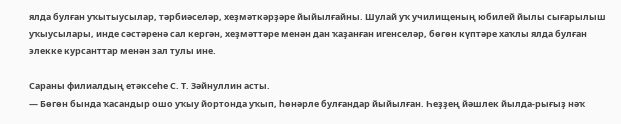ялда булған уҡытыусылар, тәрбиәселәр, хеҙмәткәрҙәре йыйылғайны. Шулай уҡ училищеның юбилей йылы сығарылыш уҡыусылары, инде сәстәренә сал кергән, хеҙмәттәре менән дан ҡаҙанған игенселәр, бөгөн күптәре хаҡлы ялда булған элекке курсанттар менән зал тулы ине.

Сараны филиалдың етәксеһе С. Т. Зәйнуллин асты.
— Бөгөн бында ҡасандыр ошо уҡыу йортонда уҡып, һөнәрле булғандар йыйылған. Һеҙҙең йәшлек йылда-рығыҙ нәҡ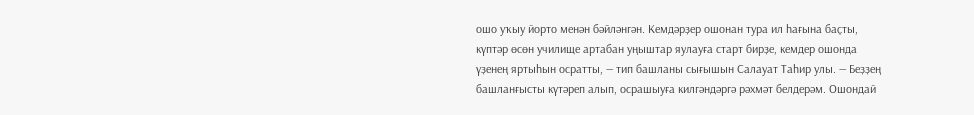ошо уҡыу йорто менән бәйләнгән. Кемдәрҙер ошонан тура ил һағына баҫты, күптәр өсөн училище артабан уңыштар яулауға старт бирҙе, кемдер ошонда үҙенең яртыһын осратты, — тип башланы сығышын Салауат Таһир улы. — Беҙҙең башланғысты күтәреп алып, осрашыуға килгәндәргә рәхмәт белдерәм. Ошондай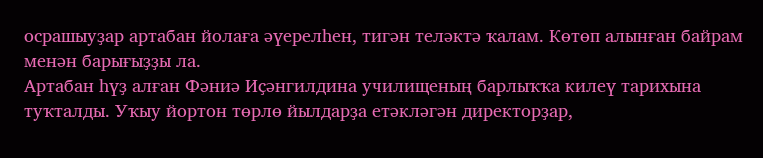осрашыуҙар артабан йолаға әүерелһен, тигән теләктә ҡалам. Көтөп алынған байрам менән барығыҙҙы ла.
Артабан һүҙ алған Фәниә Иҫәнгилдина училищеның барлыҡҡа килеү тарихына туҡталды. Уҡыу йортон төрлө йылдарҙа етәкләгән директорҙар,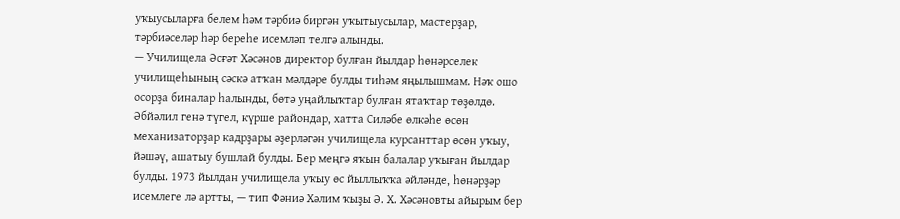уҡыусыларға белем һәм тәрбиә биргән уҡытыусылар, мастерҙар, тәрбиәселәр һәр береһе исемләп телгә алынды.
— Училищела Әсғәт Хәсәнов директор булған йылдар һөнәрселек училищеһының сәскә атҡан мәлдәре булды тиһәм яңылышмам. Нәҡ ошо осорҙа биналар һалынды, бөтә уңайлыҡтар булған ятаҡтар төҙөлдө. Әбйәлил генә түгел, күрше райондар, хатта Силәбе өлкәһе өсөн механизаторҙар кадрҙары әҙерләгән училищела курсанттар өсөн уҡыу, йәшәү, ашатыу бушлай булды. Бер меңгә яҡын балалар уҡыған йылдар булды. 1973 йылдан училищела уҡыу өс йыллыҡҡа әйләнде, һөнәрҙәр исемлеге лә артты, — тип Фәниә Хәлим ҡыҙы Ә. Х. Хәсәновты айырым бер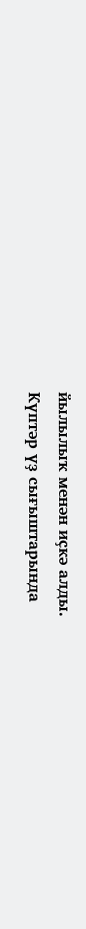йылылыҡ менән иҫкә алды.
Күптәр үҙ сығыштарында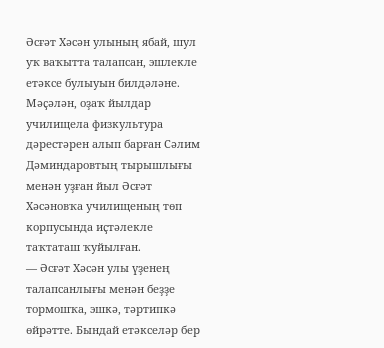Әсғәт Хәсән улының ябай, шул уҡ ваҡытта талапсан, эшлекле етәксе булыуын билдәләне. Мәҫәлән, оҙаҡ йылдар училищела физкультура дәрестәрен алып барған Сәлим Дәминдаровтың тырышлығы менән уҙған йыл Әсғәт Хәсәновҡа училищеның төп корпусында иҫтәлекле таҡтаташ ҡуйылған.
— Әсғәт Хәсән улы үҙенең талапсанлығы менән беҙҙе тормошҡа, эшкә, тәртипкә өйрәтте. Бындай етәкселәр бер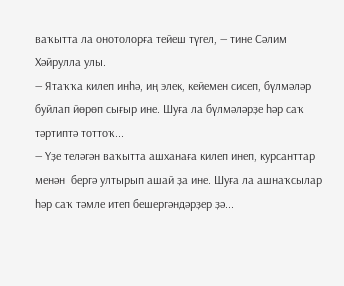ваҡытта ла онотолорға тейеш түгел, — тине Сәлим Хәйрулла улы.
— Ятаҡҡа килеп инһә, иң элек, кейемен сисеп, бүлмәләр буйлап йөрөп сығыр ине. Шуға ла бүлмәләрҙе һәр саҡ тәртиптә тоттоҡ...
— Үҙе теләгән ваҡытта ашханаға килеп инеп, курсанттар менән  бергә ултырып ашай ҙа ине. Шуға ла ашнаҡсылар һәр саҡ тәмле итеп бешергәндәрҙер ҙә...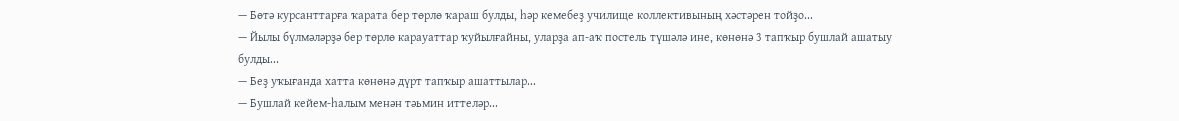— Бөтә курсанттарға ҡарата бер төрлө ҡараш булды, һәр кемебеҙ училище коллективының хәстәрен тойҙо...
— Йылы бүлмәләрҙә бер төрлө карауаттар ҡуйылғайны, уларҙа ап-аҡ постель түшәлә ине, көнөнә 3 тапҡыр бушлай ашатыу булды...
— Беҙ уҡығанда хатта көнөнә дүрт тапҡыр ашаттылар...
— Бушлай кейем-һалым менән тәьмин иттеләр...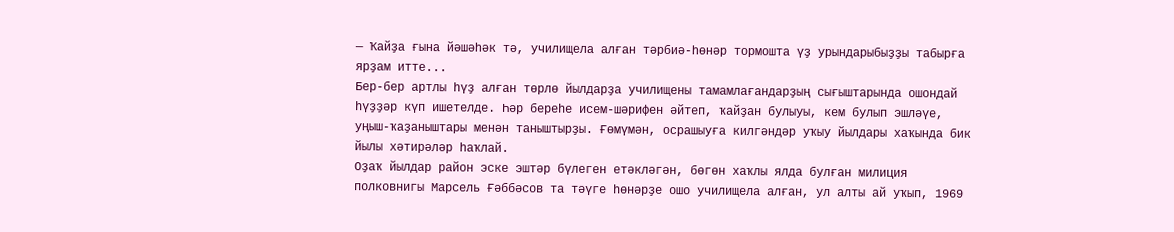— Ҡайҙа ғына йәшәһәк тә, училищела алған тәрбиә-һөнәр тормошта үҙ урындарыбыҙҙы табырға ярҙам итте...
Бер-бер артлы һүҙ алған төрлө йылдарҙа училищены тамамлағандарҙың сығыштарында ошондай һүҙҙәр күп ишетелде. Һәр береһе исем-шәрифен әйтеп, ҡайҙан булыуы, кем булып эшләүе, уңыш-ҡаҙаныштары менән таныштырҙы. Ғөмүмән, осрашыуға килгәндәр уҡыу йылдары хаҡында бик йылы хәтирәләр һаҡлай.
Оҙаҡ йылдар район эске эштәр бүлеген етәкләгән, бөгөн хаҡлы ялда булған милиция полковнигы Марсель Ғәббәсов та тәүге һөнәрҙе ошо училищела алған, ул алты ай уҡып, 1969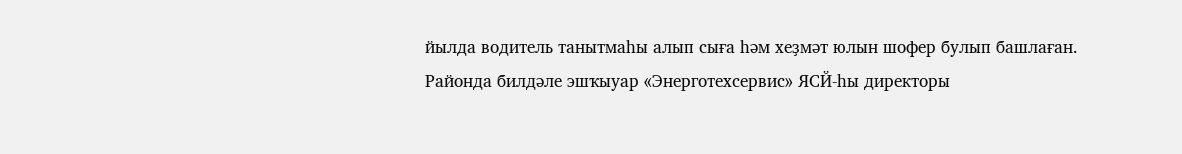йылда водитель танытмаһы алып сыға һәм хеҙмәт юлын шофер булып башлаған.
Районда билдәле эшҡыуар «Энерготехсервис» ЯСЙ-һы директоры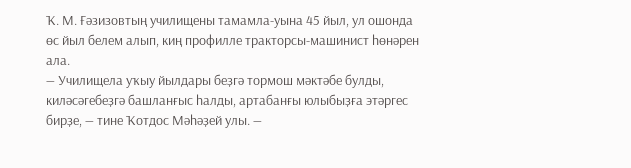Ҡ. М. Ғәзизовтың училищены тамамла-уына 45 йыл, ул ошонда өс йыл белем алып, киң профилле тракторсы-машинист һөнәрен ала.
— Училищела уҡыу йылдары беҙгә тормош мәктәбе булды, киләсәгебеҙгә башланғыс һалды, артабанғы юлыбыҙға этәргес бирҙе, — тине Ҡотдос Мәһәҙей улы. —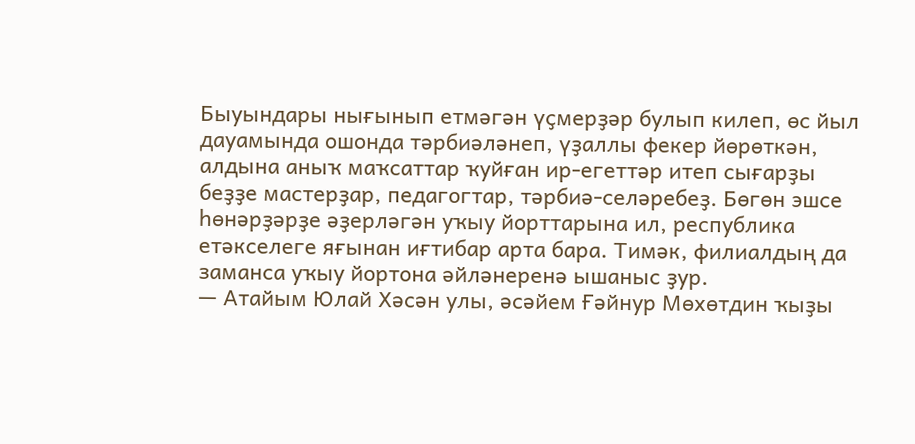Быуындары нығынып етмәгән үҫмерҙәр булып килеп, өс йыл дауамында ошонда тәрбиәләнеп, үҙаллы фекер йөрөткән, алдына аныҡ маҡсаттар ҡуйған ир-егеттәр итеп сығарҙы беҙҙе мастерҙар, педагогтар, тәрбиә-селәребеҙ. Бөгөн эшсе һөнәрҙәрҙе әҙерләгән уҡыу йорттарына ил, республика етәкселеге яғынан иғтибар арта бара. Тимәк, филиалдың да заманса уҡыу йортона әйләнеренә ышаныс ҙур.
— Атайым Юлай Хәсән улы, әсәйем Ғәйнур Мөхөтдин ҡыҙы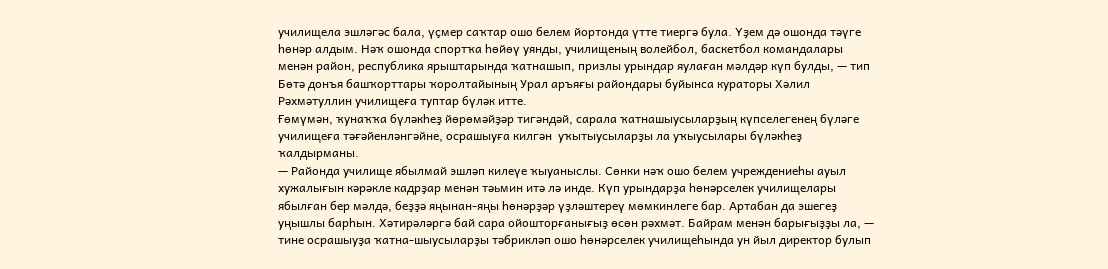училищела эшләгәс бала, үҫмер саҡтар ошо белем йортонда үтте тиергә була. Үҙем дә ошонда тәүге һөнәр алдым. Нәҡ ошонда спортҡа һөйөү уянды, училищеның волейбол, баскетбол командалары менән район, республика ярыштарында ҡатнашып, призлы урындар яулаған мәлдәр күп булды, — тип Бөтә донъя башҡорттары ҡоролтайының Урал аръяғы райондары буйынса кураторы Хәлил Рәхмәтуллин училищеға туптар бүләк итте.
Ғөмүмән, ҡунаҡҡа бүләкһеҙ йөрөмәйҙәр тигәндәй, сарала ҡатнашыусыларҙың күпселегенең бүләге училищеға тәғәйенләнгәйне, осрашыуға килгән  уҡытыусыларҙы ла уҡыусылары бүләкһеҙ ҡалдырманы.
— Районда училище ябылмай эшләп килеүе ҡыуаныслы. Сөнки нәҡ ошо белем учреждениеһы ауыл хужалығын кәрәкле кадрҙар менән тәьмин итә лә инде. Күп урындарҙа һөнәрселек училищелары ябылған бер мәлдә, беҙҙә яңынан-яңы һөнәрҙәр үҙләштереү мөмкинлеге бар. Артабан да эшегеҙ уңышлы барһын. Хәтирәләргә бай сара ойошторғанығыҙ өсөн рәхмәт. Байрам менән барығыҙҙы ла, — тине осрашыуҙа ҡатна-шыусыларҙы тәбрикләп ошо һөнәрселек училищеһында ун йыл директор булып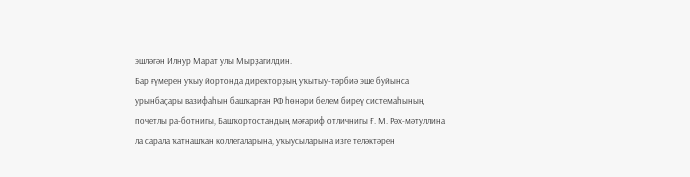эшләгән Илнур Марат улы Мырҙагилдин.
Бар ғүмерен уҡыу йортонда директорҙың уҡытыу-тәрбиә эше буйынса урынбаҫары вазифаһын башҡарған РФ һөнәри белем биреү системаһының почетлы ра-ботнигы, Башҡортостандың мәғариф отличнигы Ғ. М. Рәх-мәтуллина ла сарала ҡатнашҡан коллегаларына, уҡыусыларына изге теләктәрен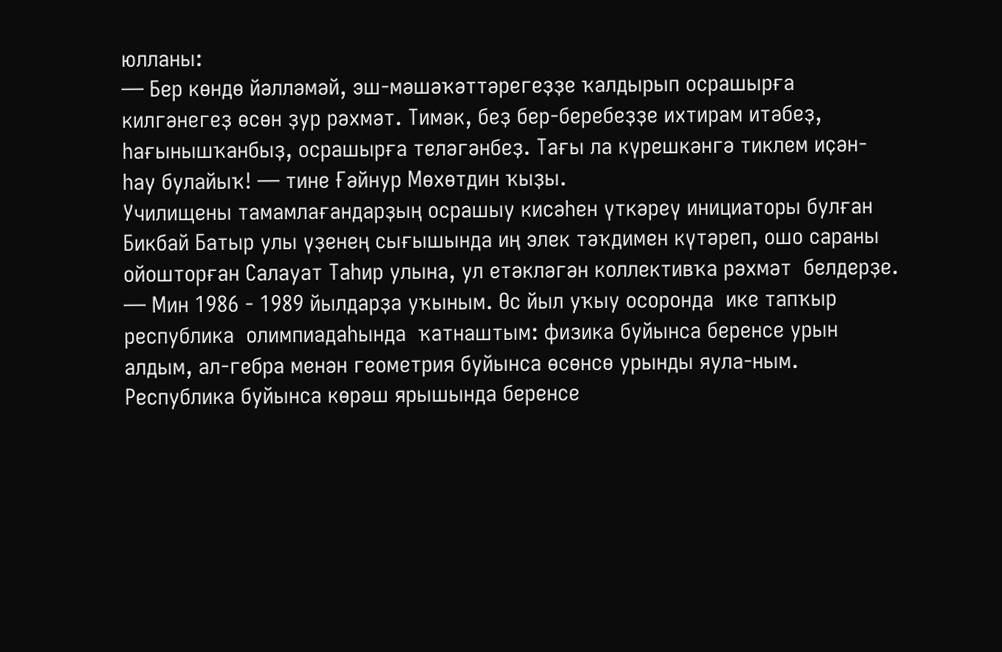юлланы:
— Бер көндө йәлләмәй, эш-мәшәҡәттәрегеҙҙе ҡалдырып осрашырға килгәнегеҙ өсөн ҙур рәхмәт. Тимәк, беҙ бер-беребеҙҙе ихтирам итәбеҙ, һағынышҡанбыҙ, осрашырға теләгәнбеҙ. Тағы ла күрешкәнгә тиклем иҫән-һау булайыҡ! — тине Ғәйнур Мөхөтдин ҡыҙы.
Училищены тамамлағандарҙың осрашыу кисәһен үткәреү инициаторы булған Бикбай Батыр улы үҙенең сығышында иң элек тәҡдимен күтәреп, ошо сараны ойошторған Салауат Таһир улына, ул етәкләгән коллективҡа рәхмәт  белдерҙе.
— Мин 1986 - 1989 йылдарҙа уҡыным. Өс йыл уҡыу осоронда  ике тапҡыр республика  олимпиадаһында  ҡатнаштым: физика буйынса беренсе урын алдым, ал-гебра менән геометрия буйынса өсөнсө урынды яула-ным. Республика буйынса көрәш ярышында беренсе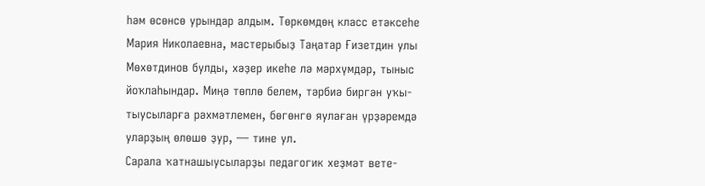һәм өсөнсө урындар алдым. Төркөмдөң класс етәксеһе Мария Николаевна, мастерыбыҙ Таңатар Ғизетдин улы Мөхөтдинов булды, хәҙер икеһе лә мәрхүмдәр, тыныс йоҡлаһындар. Миңә төплө белем, тәрбиә биргән уҡы-тыусыларға рәхмәтлемен, бөгөнгө яулаған үрҙәремдә уларҙың өлөшө ҙур, — тине ул.
Сарала ҡатнашыусыларҙы педагогик хеҙмәт вете-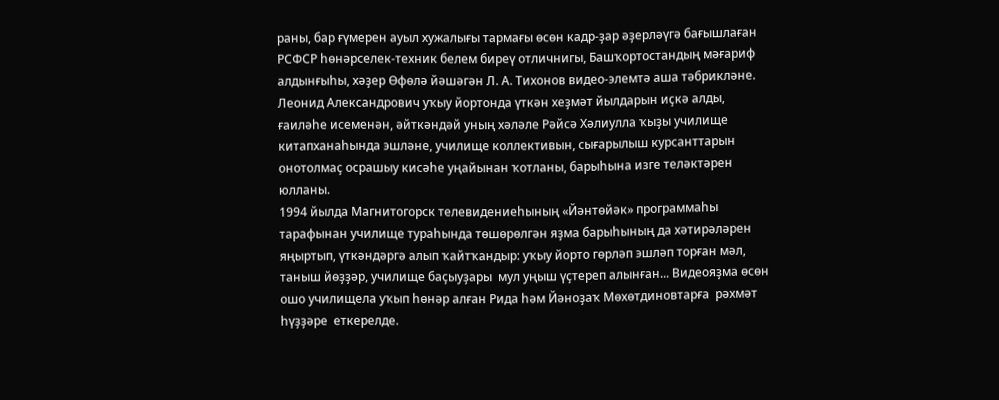раны, бар ғүмерен ауыл хужалығы тармағы өсөн кадр-ҙар әҙерләүгә бағышлаған РСФСР һөнәрселек-техник белем биреү отличнигы, Башҡортостандың мәғариф алдынғыһы, хәҙер Өфөлә йәшәгән Л. А. Тихонов видео-элемтә аша тәбрикләне.
Леонид Александрович уҡыу йортонда үткән хеҙмәт йылдарын иҫкә алды,  ғаиләһе исеменән, әйткәндәй уның хәләле Рәйсә Хәлиулла ҡыҙы училище китапханаһында эшләне, училище коллективын, сығарылыш курсанттарын онотолмаҫ осрашыу кисәһе уңайынан ҡотланы, барыһына изге теләктәрен юлланы.
1994 йылда Магнитогорск телевидениеһының «Йәнтөйәк» программаһы тарафынан училище тураһында төшөрөлгән яҙма барыһының да хәтирәләрен яңыртып, үткәндәргә алып ҡайтҡандыр: уҡыу йорто гөрләп эшләп торған мәл, таныш йөҙҙәр, училище баҫыуҙары  мул уңыш үҫтереп алынған... Видеояҙма өсөн  ошо училищела уҡып һөнәр алған Рида һәм Йәноҙаҡ Мөхөтдиновтарға  рәхмәт һүҙҙәре  еткерелде.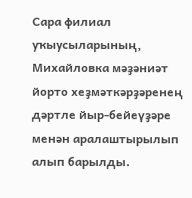Сара филиал уҡыусыларының, Михайловка мәҙәниәт йорто хеҙмәткәрҙәренең дәртле йыр-бейеүҙәре менән аралаштырылып алып барылды.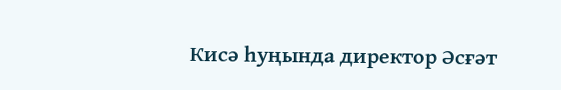Кисә һуңында директор Әсғәт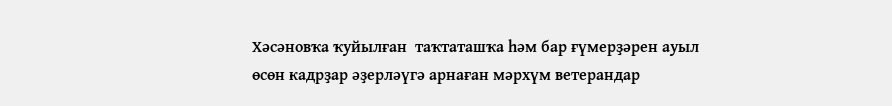Хәсәновҡа ҡуйылған  таҡтаташҡа һәм бар ғүмерҙәрен ауыл өсөн кадрҙар әҙерләүгә арнаған мәрхүм ветерандар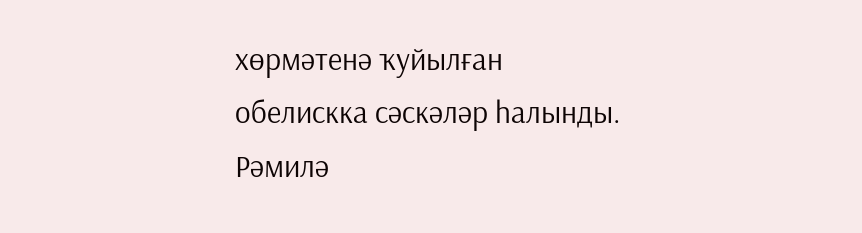хөрмәтенә ҡуйылған обелискка сәскәләр һалынды.
Рәмилә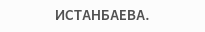ИСТАНБАЕВА.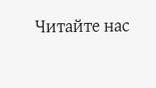Читайте нас